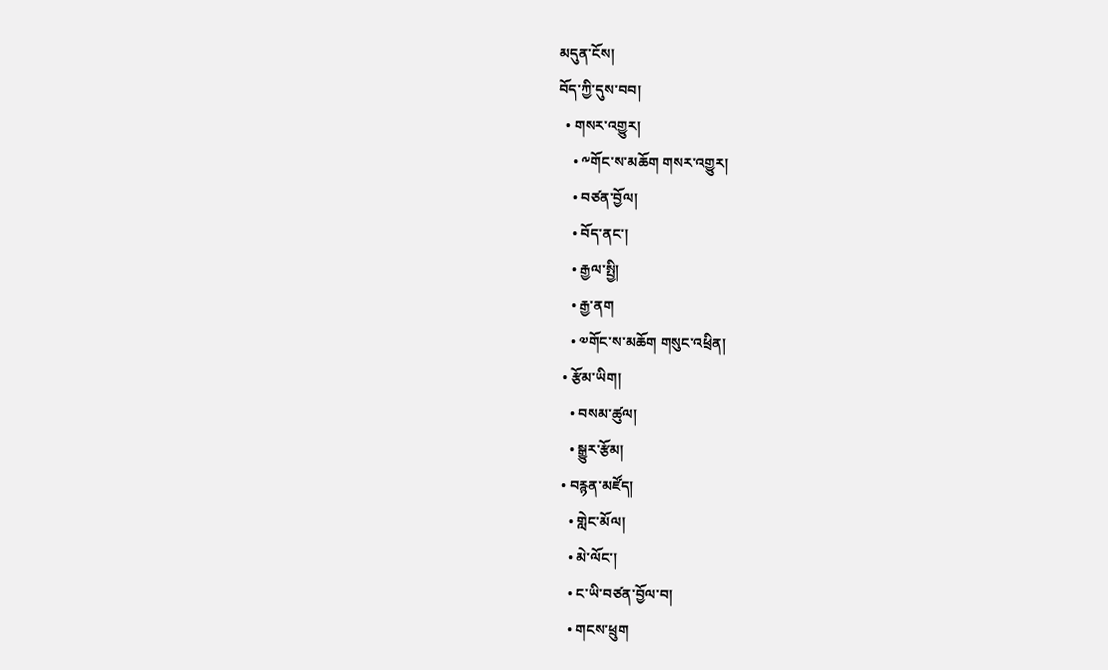མདུན་ངོས།
བོད་ཀྱི་དུས་བབ།
  • གསར་འགྱུར།
    • ༸གོང་ས་མཆོག གསར་འགྱུར།
    • བཙན་བྱོལ།
    • བོད་ནང་།
    • རྒྱལ་སྤྱི།
    • རྒྱ་ནག
    • ༧གོང་ས་མཆོག གསུང་འཕྲིན།
  • རྩོམ་ཡིག།
    • བསམ་ཚུལ།
    • སྒྱུར་རྩོམ།
  • བརྙན་མཛོད།
    • གླེང་མོལ།
    • མེ་ལོང་།
    • ང་ཡི་བཙན་བྱོལ་བ།
    • གངས་ཕྲུག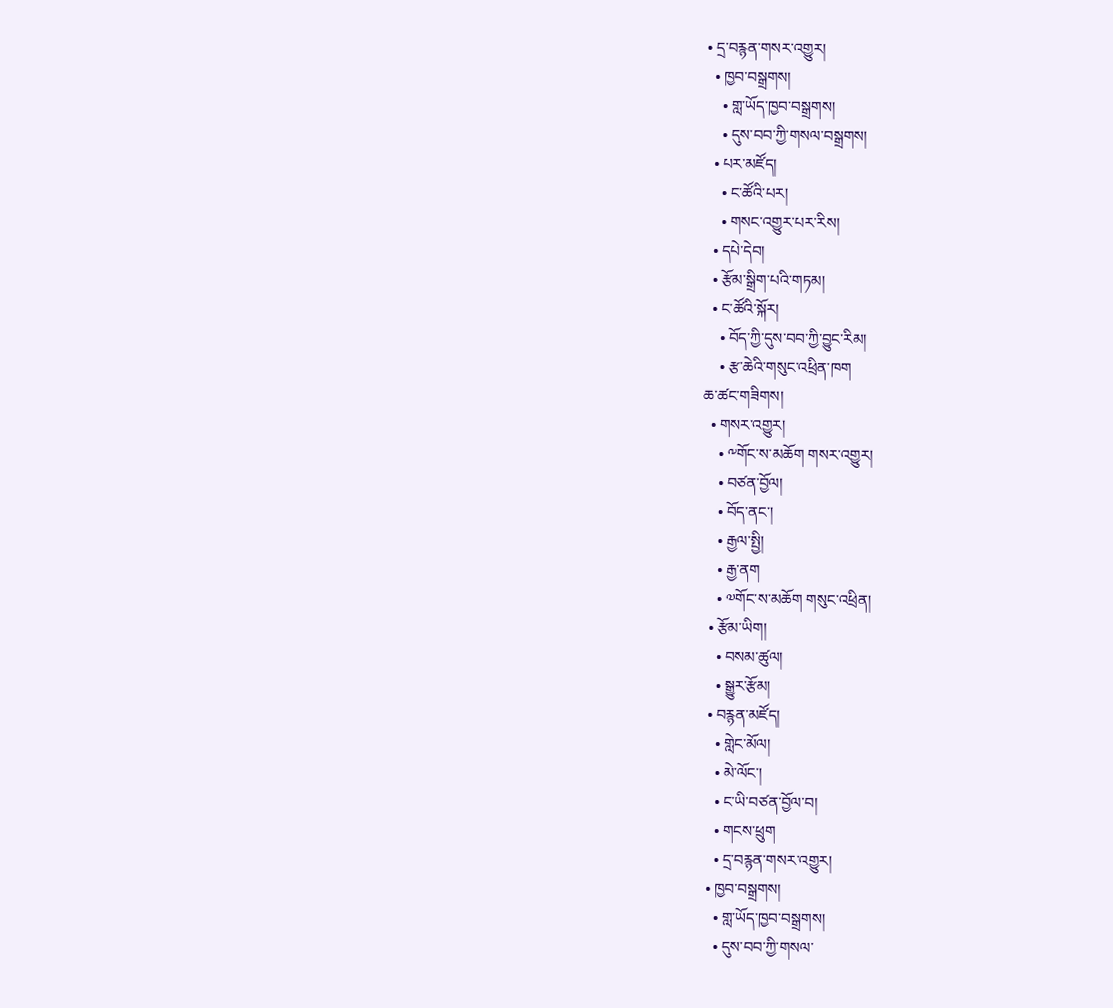• དྲ་བརྙན་གསར་འགྱུར།
  • ཁྱབ་བསྒྲགས།
    • གླ་ཡོད་ཁྱབ་བསྒྲགས།
    • དུས་བབ་ཀྱི་གསལ་བསྒྲགས།
  • པར་མཛོད།
    • ང་ཚོའི་པར།
    • གསང་འགྱུར་པར་རིས།
  • དཔེ་དེབ།
  • རྩོམ་སྒྲིག་པའི་གཏམ།
  • ང་ཚོའི་སྐོར།
    • བོད་ཀྱི་དུས་བབ་ཀྱི་བྱུང་རིམ།
    • རྩ་ཆེའི་གསུང་འཕྲིན་ཁག
ཆ་ཚང་གཟིགས།
  • གསར་འགྱུར།
    • ༸གོང་ས་མཆོག གསར་འགྱུར།
    • བཙན་བྱོལ།
    • བོད་ནང་།
    • རྒྱལ་སྤྱི།
    • རྒྱ་ནག
    • ༧གོང་ས་མཆོག གསུང་འཕྲིན།
  • རྩོམ་ཡིག།
    • བསམ་ཚུལ།
    • སྒྱུར་རྩོམ།
  • བརྙན་མཛོད།
    • གླེང་མོལ།
    • མེ་ལོང་།
    • ང་ཡི་བཙན་བྱོལ་བ།
    • གངས་ཕྲུག
    • དྲ་བརྙན་གསར་འགྱུར།
  • ཁྱབ་བསྒྲགས།
    • གླ་ཡོད་ཁྱབ་བསྒྲགས།
    • དུས་བབ་ཀྱི་གསལ་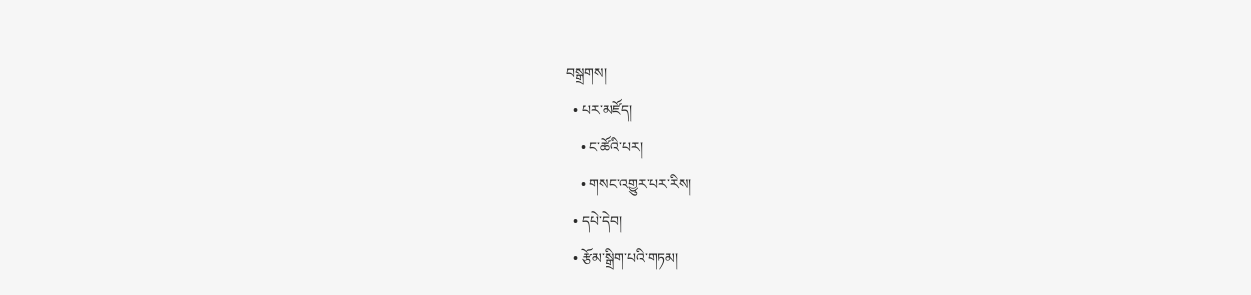བསྒྲགས།
  • པར་མཛོད།
    • ང་ཚོའི་པར།
    • གསང་འགྱུར་པར་རིས།
  • དཔེ་དེབ།
  • རྩོམ་སྒྲིག་པའི་གཏམ།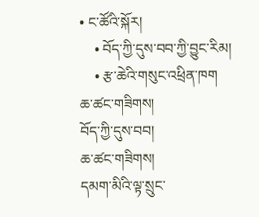• ང་ཚོའི་སྐོར།
    • བོད་ཀྱི་དུས་བབ་ཀྱི་བྱུང་རིམ།
    • རྩ་ཆེའི་གསུང་འཕྲིན་ཁག
ཆ་ཚང་གཟིགས།
བོད་ཀྱི་དུས་བབ།
ཆ་ཚང་གཟིགས།
དམག་མིའི་ལྟ་སྲུང་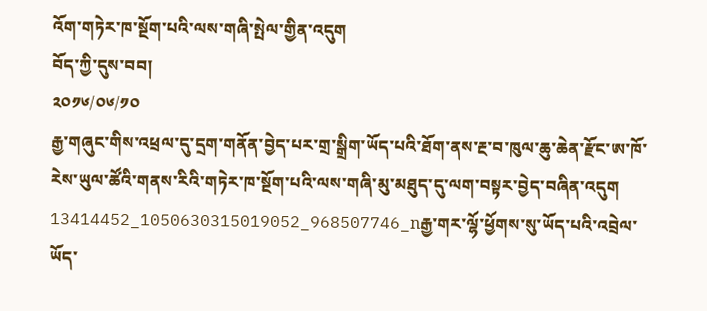འོག་གཏེར་ཁ་སྔོག་པའི་ལས་གཞི་སྤེལ་གྱིན་འདུག
བོད་ཀྱི་དུས་བབ།
༢༠༡༦/༠༦/༡༠
རྒྱ་གཞུང་གིས་འཕྲལ་དུ་དྲག་གནོན་བྱེད་པར་གྲ་སྒྲིག་ཡོད་པའི་ཐོག་ནས་རྔ་བ་ཁུལ་ཆུ་ཆེན་རྫོང་ཨ་ཁོ་རེས་ཡུལ་ཚོའི་གནས་རིའི་གཏེར་ཁ་སྔོག་པའི་ལས་གཞི་མུ་མཐུད་དུ་ལག་བསྟར་བྱེད་བཞིན་འདུག
13414452_1050630315019052_968507746_nརྒྱ་གར་ལྷོ་ཕྱོགས་སུ་ཡོད་པའི་འབྲེལ་ཡོད་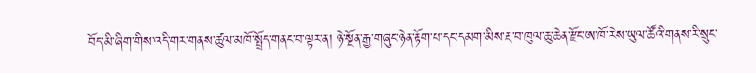བོད་མི་ཞིག་གིས་འདི་གར་གནས་ཚུལ་མཁོ་སྤྲོད་གནང་བ་ལྟར་ན། ཉེ་སྔོན་རྒྱ་གཞུང་ཉེན་རྟོག་པ་དང་དམག་མིས་རྔ་བ་ཁུལ་ཆུ་ཆེན་རྫོང་ཨ་ཁོ་རེས་ཡུལ་ཚོའི་གནས་རི་སྲུང་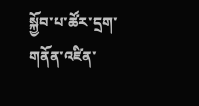སྐྱོབ་པ་ཚོར་དྲག་གནོན་འཛིན་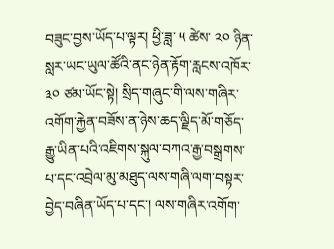བཟུང་བྱས་ཡོད་པ་ལྟར། ཕྱི་ཟླ་ ༥ ཚེས་ ༢༠ ཉིན་སླར་ཡང་ཡུལ་ཚོའི་ནང་ཉེན་རྟོག་རླངས་འཁོར་ ༣༠ ཙམ་ཡོང་སྟེ། སྲིད་གཞུང་གི་ལས་གཞིར་འགོག་རྐྱེན་བཟོས་ན་ཉེས་ཆད་ལྗིད་མོ་གཅོད་རྒྱུ་ཡིན་པའི་འཇིགས་སྐུལ་བཀའ་རྒྱ་བསྒྲགས་པ་དང་འབྲེལ་མུ་མཐུད་ལས་གཞི་ལག་བསྟར་བྱེད་བཞིན་ཡོད་པ་དང་། ལས་གཞིར་འགོག་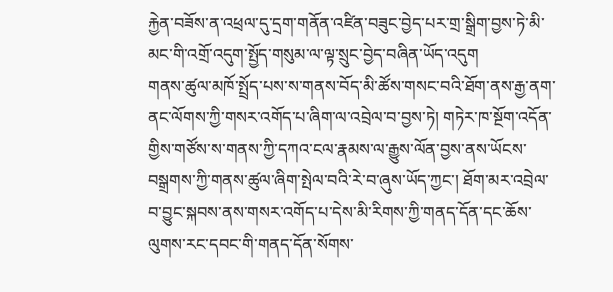རྐྱེན་བཟོས་ན་འཕྲལ་དུ་དྲག་གནོན་འཛིན་བཟུང་བྱེད་པར་གྲ་སྒྲིག་བྱས་ཏེ་མི་མང་གི་འགྲོ་འདུག་སྤྱོད་གསུམ་ལ་ལྟ་སྲུང་བྱེད་བཞིན་ཡོད་འདུག
གནས་ཚུལ་མཁོ་སྤྲོད་པས་ས་གནས་བོད་མི་ཚོས་གསང་བའི་ཐོག་ནས་རྒྱ་ནག་ནང་ལོགས་ཀྱི་གསར་འགོད་པ་ཞིག་ལ་འབྲེལ་བ་བྱས་ཏེ། གཏེར་ཁ་སྔོག་འདོན་གྱིས་གཙོས་ས་གནས་ཀྱི་དཀའ་ངལ་རྣམས་ལ་རྒྱུས་ལོན་བྱས་ནས་ཡོངས་བསྒྲགས་ཀྱི་གནས་ཚུལ་ཞིག་སྤེལ་བའི་རེ་བ་ཞུས་ཡོད་ཀྱང་། ཐོག་མར་འབྲེལ་བ་བྱུང་སྐབས་ནས་གསར་འགོད་པ་དེས་མི་རིགས་ཀྱི་གནད་དོན་དང་ཆོས་ལུགས་རང་དབང་གི་གནད་དོན་སོགས་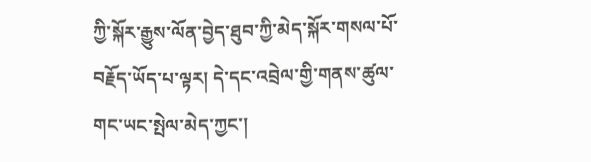ཀྱི་སྐོར་རྒྱུས་ལོན་བྱེད་ཐུབ་ཀྱི་མེད་སྐོར་གསལ་པོ་བརྗོད་ཡོད་པ་ལྟར། དེ་དང་འབྲེལ་གྱི་གནས་ཚུལ་གང་ཡང་སྤེལ་མེད་ཀྱང་།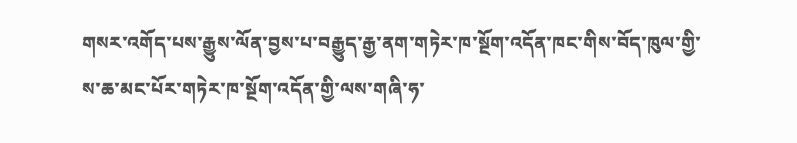གསར་འགོད་པས་རྒྱུས་ལོན་བྱས་པ་བརྒྱུད་རྒྱ་ནག་གཏེར་ཁ་སྔོག་འདོན་ཁང་གིས་བོད་ཁུལ་གྱི་ས་ཆ་མང་པོར་གཏེར་ཁ་སྔོག་འདོན་གྱི་ལས་གཞི་ཧ་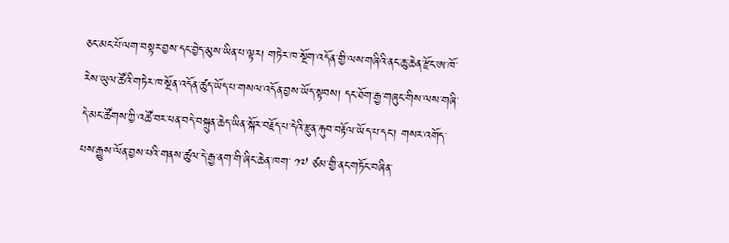ཅང་མང་པོ་ལག་བསྟར་བྱས་དང་བྱེད་མུས་ཡིན་པ་ལྟར། གཏེར་ཁ་སྔོག་འདོན་གྱི་ལས་གཞིའི་ནང་ཆུ་ཆེན་རྫོང་ཨ་ཁོ་རེས་ཡུལ་ཚོའི་གཏེར་ཁ་སྔོན་འདོན་ཚུད་ཡོད་པ་གསལ་འདོན་བྱས་ཡོད་སྟབས། དང་ཐོག་རྒྱ་གཞུང་གིས་ལས་གཞི་དེ་མང་ཚོགས་ཀྱི་འཚོ་བར་ཕན་བདེ་བསྐྲུན་ཆེད་ཡིན་སྐོར་བརྗོད་པ་དེའི་རྫུན་རྐུབ་བརྟོལ་ཡོད་པ་དང་། གསར་འགོད་པས་རྒྱུས་ལོན་བྱས་པའི་གནས་ཚུལ་དེ་རྒྱ་ནག་གི་ཞིང་ཆེན་ཁག་ ༡༧ ཙམ་གྱི་ནང་གཏོང་བཞིན་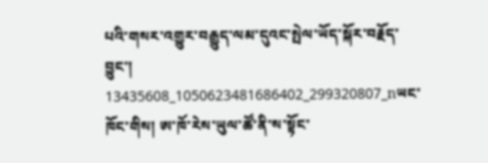པའི་གསར་འགྱུར་བརྒྱུད་ལམ་དུའང་སྤེལ་ཡོད་སྐོར་བརྗོད་བྱུང་།
13435608_1050623481686402_299320807_nཡང་ཁོང་གིས། ཨ་ཁོ་རེས་ཡུལ་ཚོ་ནི་ས་སྟོང་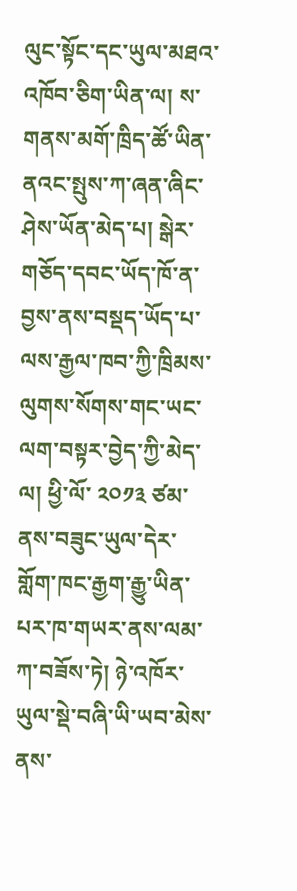ལུང་སྟོང་དང་ཡུལ་མཐའ་འཁོབ་ཅིག་ཡིན་ལ། ས་གནས་མགོ་ཁྲིད་ཚོ་ཡིན་ནའང་སྤུས་ཀ་ཞན་ཞིང་ཤེས་ཡོན་མེད་པ། སྒེར་གཅོད་དབང་ཡོད་ཁོ་ན་བྱས་ནས་བསྡད་ཡོད་པ་ལས་རྒྱལ་ཁབ་ཀྱི་ཁྲིམས་ལུགས་སོགས་གང་ཡང་ལག་བསྟར་བྱེད་ཀྱི་མེད་ལ། ཕྱི་ལོ་ ༢༠༡༣ ཙམ་ནས་བཟུང་ཡུལ་དེར་གློག་ཁང་རྒྱག་རྒྱུ་ཡིན་པར་ཁ་གཡར་ནས་ལམ་ཀ་བཟོས་ཏེ། ཉེ་འཁོར་ཡུལ་སྡེ་བཞི་ཡི་ཡབ་མེས་ནས་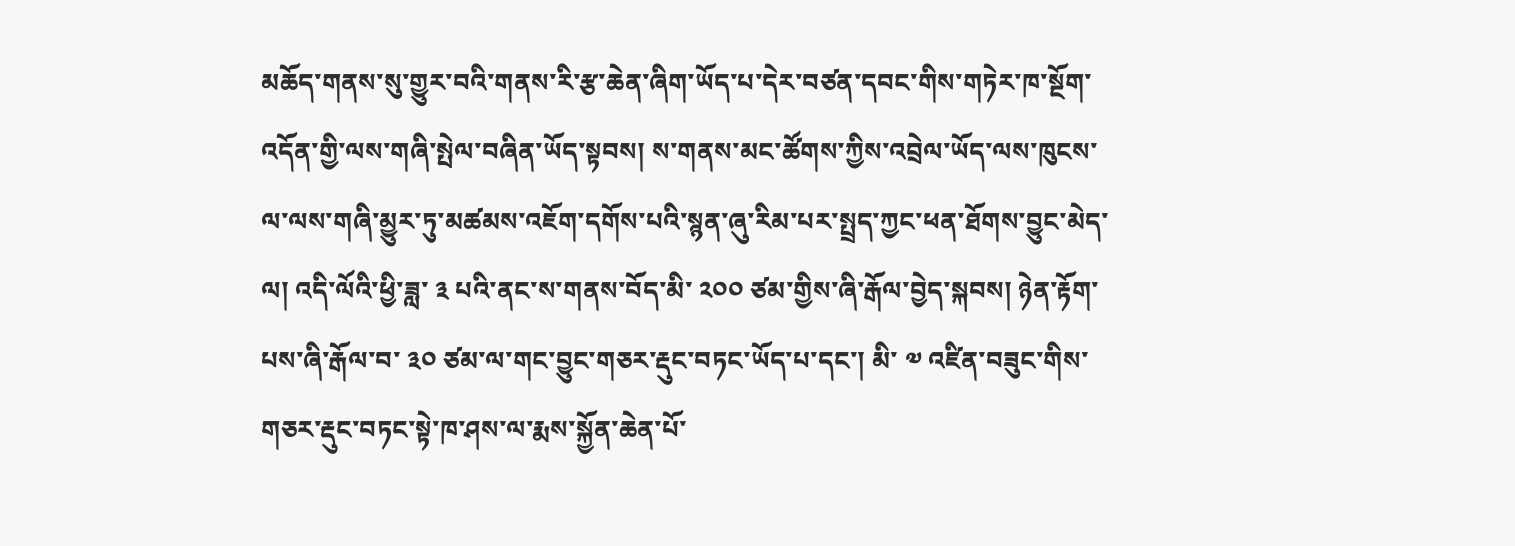མཆོད་གནས་སུ་གྱུར་བའི་གནས་རི་རྩ་ཆེན་ཞིག་ཡོད་པ་དེར་བཙན་དབང་གིས་གཏེར་ཁ་སྔོག་འདོན་གྱི་ལས་གཞི་སྤེལ་བཞིན་ཡོད་སྟབས། ས་གནས་མང་ཚོགས་ཀྱིས་འབྲེལ་ཡོད་ལས་ཁུངས་ལ་ལས་གཞི་མྱུར་ཏུ་མཚམས་འཇོག་དགོས་པའི་སྙན་ཞུ་རིམ་པར་སྤྲད་ཀྱང་ཕན་ཐོགས་བྱུང་མེད་ལ། འདི་ལོའི་ཕྱི་ཟླ་ ༣ པའི་ནང་ས་གནས་བོད་མི་ ༢༠༠ ཙམ་གྱིས་ཞི་རྒོལ་བྱེད་སྐབས། ཉེན་རྟོག་པས་ཞི་རྒོལ་བ་ ༣༠ ཙམ་ལ་གང་བྱུང་གཅར་རྡུང་བཏང་ཡོད་པ་དང་། མི་ ༧ འཛིན་བཟུང་གིས་གཅར་རྡུང་བཏང་སྟེ་ཁ་ཤས་ལ་རྨས་སྐྱོན་ཆེན་པོ་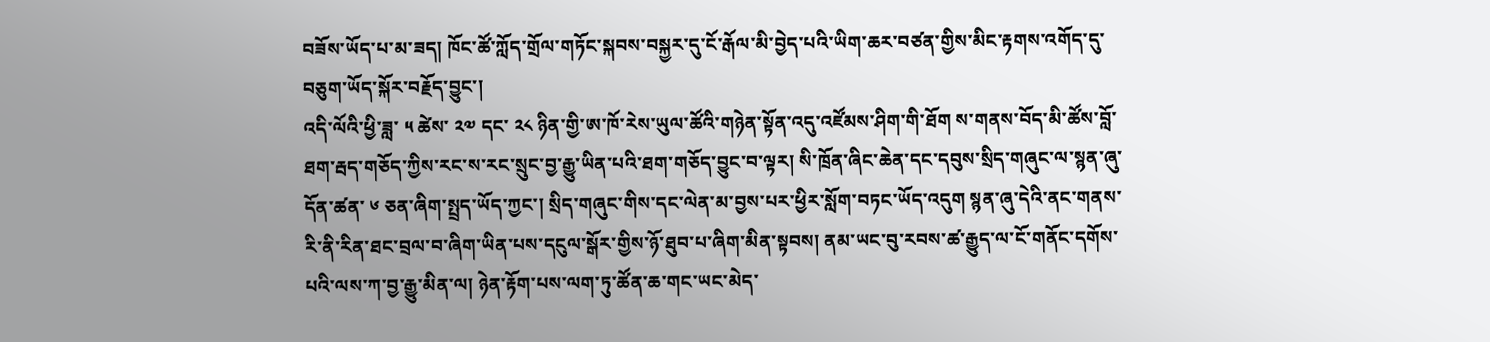བཟོས་ཡོད་པ་མ་ཟད། ཁོང་ཚོ་ཀློད་གྲོལ་གཏོང་སྐབས་བསྐྱར་དུ་ངོ་རྒོལ་མི་བྱེད་པའི་ཡིག་ཆར་བཙན་གྱིས་མིང་རྟགས་འགོད་དུ་བཅུག་ཡོད་སྐོར་བརྗོད་བྱུང་།
འདི་ལོའི་ཕྱི་ཟླ་ ༥ ཚེས་ ༢༧ དང་ ༢༨ ཉིན་གྱི་ཨ་ཁོ་རེས་ཡུལ་ཚོའི་གཉེན་སྟོན་འདུ་འཛོམས་ཤིག་གི་ཐོག ས་གནས་བོད་མི་ཚོས་བློ་ཐག་རྦད་གཅོད་ཀྱིས་རང་ས་རང་སྲུང་བྱ་རྒྱུ་ཡིན་པའི་ཐག་གཅོད་བྱུང་བ་ལྟར། སི་ཁྲོན་ཞིང་ཆེན་དང་དབུས་སྲིད་གཞུང་ལ་སྙན་ཞུ་དོན་ཚན་ ༦ ཅན་ཞིག་སྤྲད་ཡོད་ཀྱང་། སྲིད་གཞུང་གིས་དང་ལེན་མ་བྱས་པར་ཕྱིར་སློག་བཏང་ཡོད་འདུག སྙན་ཞུ་དེའི་ནང་གནས་རི་ནི་རིན་ཐང་བྲལ་བ་ཞིག་ཡིན་པས་དངུལ་སྒོར་གྱིས་ཉོ་ཐུབ་པ་ཞིག་མིན་སྟབས། ནམ་ཡང་བུ་རབས་ཚ་རྒྱུད་ལ་ངོ་གནོང་དགོས་པའི་ལས་ཀ་བྱ་རྒྱུ་མིན་ལ། ཉེན་རྟོག་པས་ལག་ཏུ་ཚོན་ཆ་གང་ཡང་མེད་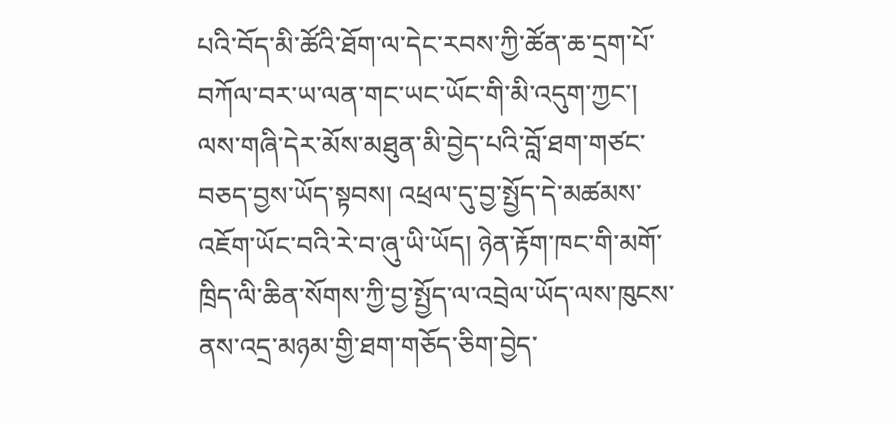པའི་བོད་མི་ཚོའི་ཐོག་ལ་དེང་རབས་ཀྱི་ཚོན་ཆ་དྲག་པོ་བཀོལ་བར་ཡ་ལན་གང་ཡང་ཡོང་གི་མི་འདུག་ཀྱང་། ལས་གཞི་དེར་མོས་མཐུན་མི་བྱེད་པའི་བློ་ཐག་གཙང་བཅད་བྱས་ཡོད་སྟབས། འཕྲལ་དུ་བྱ་སྤྱོད་དེ་མཚམས་འཇོག་ཡོང་བའི་རེ་བ་ཞུ་ཡི་ཡོད། ཉེན་རྟོག་ཁང་གི་མགོ་ཁྲིད་ལི་ཆིན་སོགས་ཀྱི་བྱ་སྤྱོད་ལ་འབྲེལ་ཡོད་ལས་ཁུངས་ནས་འདྲ་མཉམ་གྱི་ཐག་གཅོད་ཅིག་བྱེད་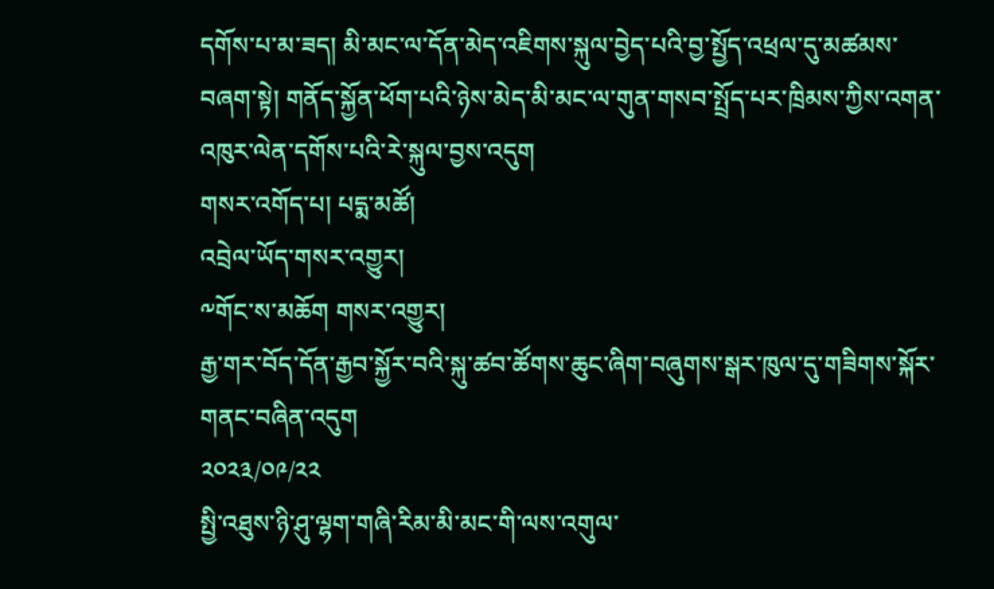དགོས་པ་མ་ཟད། མི་མང་ལ་དོན་མེད་འཇིགས་སྐུལ་བྱེད་པའི་བྱ་སྤྱོད་འཕྲལ་དུ་མཚམས་བཞག་སྟེ། གནོད་སྐྱོན་ཕོག་པའི་ཉེས་མེད་མི་མང་ལ་གུན་གསབ་སྤྲོད་པར་ཁྲིམས་ཀྱིས་འགན་འཁུར་ལེན་དགོས་པའི་རེ་སྐུལ་བྱས་འདུག
གསར་འགོད་པ། པདྨ་མཚོ།
འབྲེལ་ཡོད་གསར་འགྱུར།
༸གོང་ས་མཆོག གསར་འགྱུར།
རྒྱ་གར་བོད་དོན་རྒྱབ་སྐྱོར་བའི་སྐུ་ཚབ་ཚོགས་ཆུང་ཞིག་བཞུགས་སྒར་ཁུལ་དུ་གཟིགས་སྐོར་གནང་བཞིན་འདུག
༢༠༢༣/༠༩/༢༢
སྤྱི་འཐུས་ཉི་ཤུ་ལྷག་གཞི་རིམ་མི་མང་གི་ལས་འགུལ་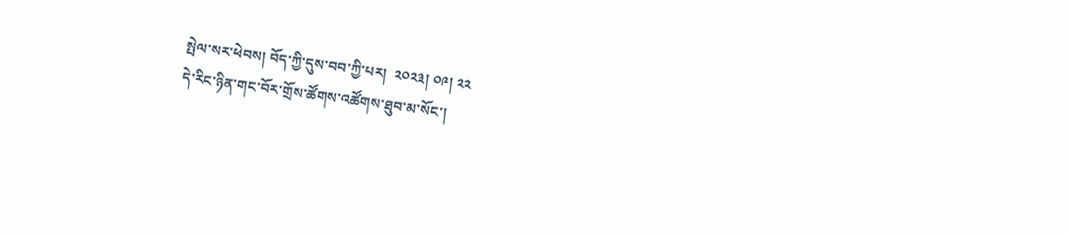སྤེལ་སར་ཕེབས། བོད་ཀྱི་དུས་བབ་ཀྱི་པར།  ༢༠༢༣། ༠༩། ༢༢
དེ་རིང་ཉིན་གང་བོར་གྲོས་ཚོགས་འཚོགས་ཐུབ་མ་སོང་།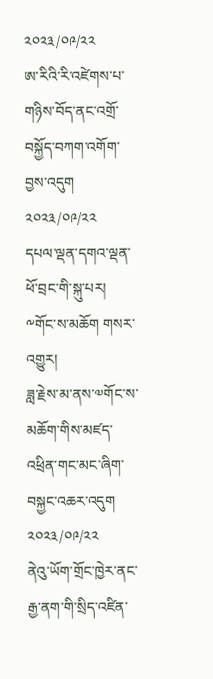༢༠༢༣/༠༩/༢༢
ཨ་རིའི་རི་འཛེགས་པ་གཉིས་བོད་ནང་འགྲོ་བསྐྱོད་བཀག་འགོག་བྱས་འདུག
༢༠༢༣/༠༩/༢༢
དཔལ་ལྡན་དགའ་ལྡན་ཕོ་བྲང་གི་སྐུ་པར།
༸གོང་ས་མཆོག གསར་འགྱུར།
ཟླ་རྗེས་མ་ནས་༧གོང་ས་མཆོག་གིས་མཛད་འཕྲིན་གང་མང་ཞིག་བསྐྱང་འཆར་འདུག
༢༠༢༣/༠༩/༢༢
ནེའུ་ཡོག་གྲོང་ཁྱེར་ནང་རྒྱ་ནག་གི་སྲིད་འཛིན་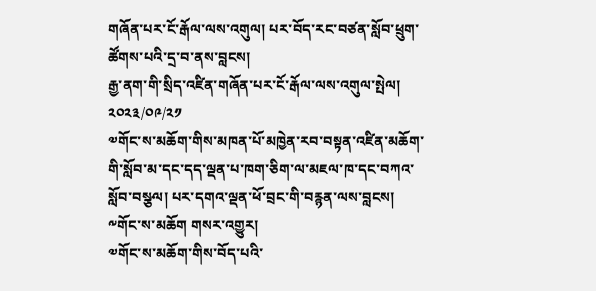གཞོན་པར་ངོ་རྒོལ་ལས་འགུལ། པར་བོད་རང་བཙན་སློབ་ཕྲུག་ཚོགས་པའི་དྲ་བ་ནས་བླངས།
རྒྱ་ནག་གི་སྲིད་འཛིན་གཞོན་པར་ངོ་རྒོལ་ལས་འགུལ་སྤེལ།
༢༠༢༣/༠༩/༢༡
༧གོང་ས་མཆོག་གིས་མཁན་པོ་མཁྱེན་རབ་བསྟན་འཛིན་མཆོག་གི་སློབ་མ་དང་དད་ལྡན་པ་ཁག་ཅིག་ལ་མཇལ་ཁ་དང་བཀའ་སློབ་བསྩལ། པར་དགའ་ལྡན་ཕོ་བྲང་གི་བརྙན་ལས་བླངས།
༸གོང་ས་མཆོག གསར་འགྱུར།
༧གོང་ས་མཆོག་གིས་བོད་པའི་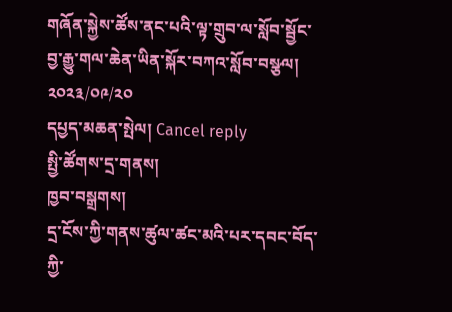གཞོན་སྐྱེས་ཚོས་ནང་པའི་ལྟ་གྲུབ་ལ་སློབ་སྦྱོང་བྱ་རྒྱུ་གལ་ཆེན་ཡིན་སྐོར་བཀའ་སློབ་བསྩལ།
༢༠༢༣/༠༩/༢༠
དཔྱད་མཆན་སྤེལ། Cancel reply
སྤྱི་ཚོགས་དྲ་གནས།
ཁྱབ་བསྒྲགས།
དྲ་ངོས་ཀྱི་གནས་ཚུལ་ཚང་མའི་པར་དབང་བོད་ཀྱི་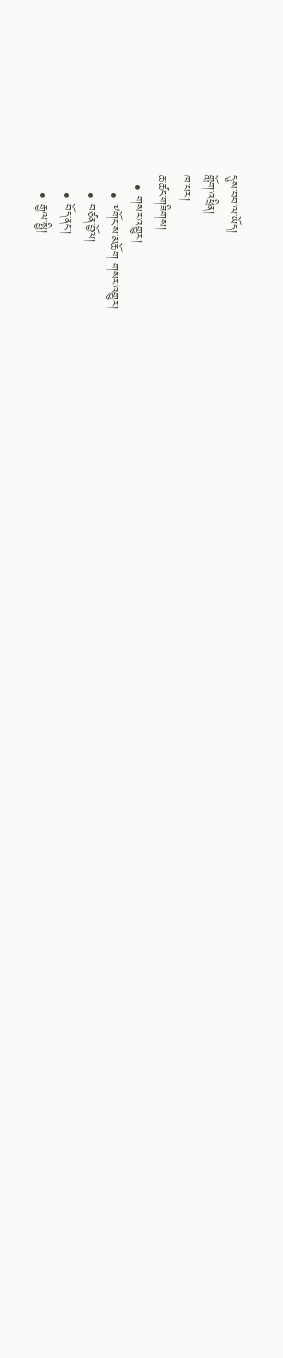དུས་བབ་ལ་ཡོད།
གློག་འཕྲིན།
ཁ་པར།
ཆ་ཚང་གཟིགས།
  • གསར་འགྱུར།
    • ༸གོང་ས་མཆོག གསར་འགྱུར།
    • བཙན་བྱོལ།
    • བོད་ནང་།
    • རྒྱལ་སྤྱི།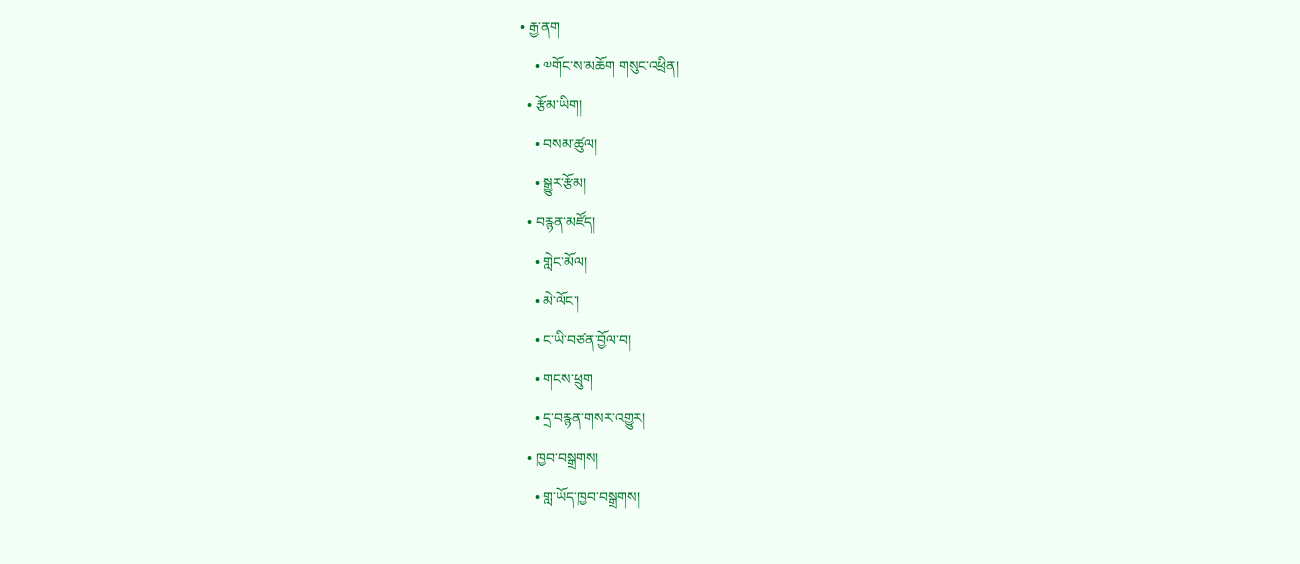• རྒྱ་ནག
    • ༧གོང་ས་མཆོག གསུང་འཕྲིན།
  • རྩོམ་ཡིག།
    • བསམ་ཚུལ།
    • སྒྱུར་རྩོམ།
  • བརྙན་མཛོད།
    • གླེང་མོལ།
    • མེ་ལོང་།
    • ང་ཡི་བཙན་བྱོལ་བ།
    • གངས་ཕྲུག
    • དྲ་བརྙན་གསར་འགྱུར།
  • ཁྱབ་བསྒྲགས།
    • གླ་ཡོད་ཁྱབ་བསྒྲགས།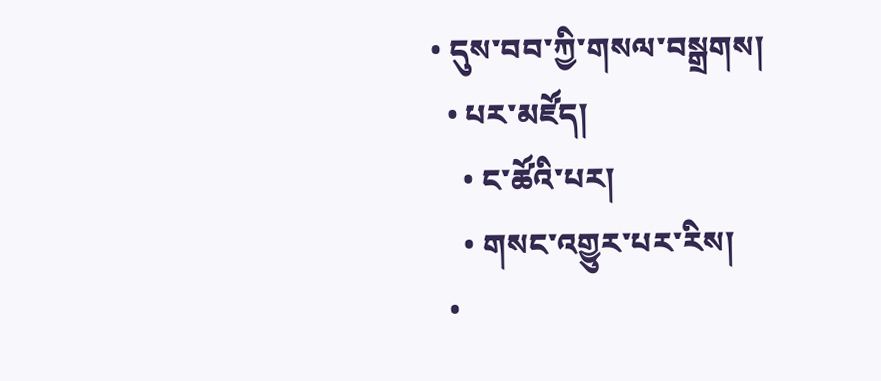• དུས་བབ་ཀྱི་གསལ་བསྒྲགས།
  • པར་མཛོད།
    • ང་ཚོའི་པར།
    • གསང་འགྱུར་པར་རིས།
  •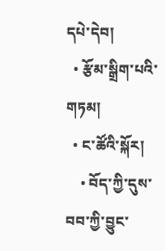དཔེ་དེབ།
  • རྩོམ་སྒྲིག་པའི་གཏམ།
  • ང་ཚོའི་སྐོར།
    • བོད་ཀྱི་དུས་བབ་ཀྱི་བྱུང་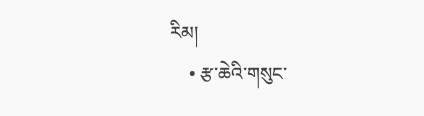རིམ།
    • རྩ་ཆེའི་གསུང་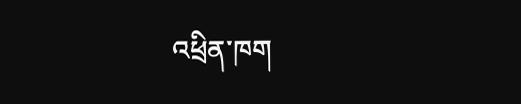འཕྲིན་ཁག